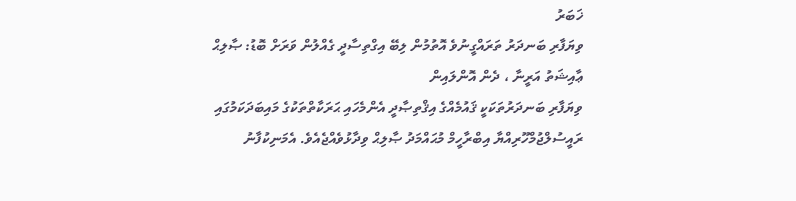ޚަބަރު
ވިޔަފާރި ބަނދަރު ތަރައްގީނުވެ އޮތުމުން ލިބޭ އިގްތިސާދީ ގެއްލުން ވަރަށް ބޮޑު: ޞާލިޙް
ޢާއިޝަތު އަރީނާ ، ދެން އޮންލައިން
ވިޔަފާރި ބަނދަރުތަކަކީ ޤައުމެއްގެ އިޤްތިޞާދީ އެންމެހައި ޙަރަކާތްތަކުގެ މައިބަދަކަމުގައި ރައީސުލްޖުމްހޫރިއްޔާ އިބްރާހީމް މުޙައްމަދު ޞާލިޙް ވިދާޅުވެއްޖެއެވެ. އެމަނިކުފާނު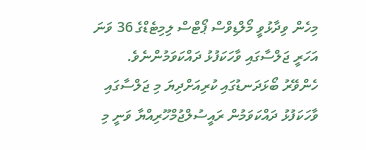މިހެން ވިދާޅުވީ މޯލްޑިވްސް ޕޯޓްސް ލިމިޓެޑްގެ 36 ވަނަ އަހަރީ ޖަލްސާގައި ވާހަކަފުޅު ދައްކަވަމުންނެވެ.
ހެންވޭރު ބޯޅަދަނޑުގައި ކުރިއަށްދިޔަ މި ޖަލްސާގައި ވާހަކަފުޅު ދައްކަވަމުން ރައީސުލްޖުމްހޫރިއްޔާ ވަނީ މި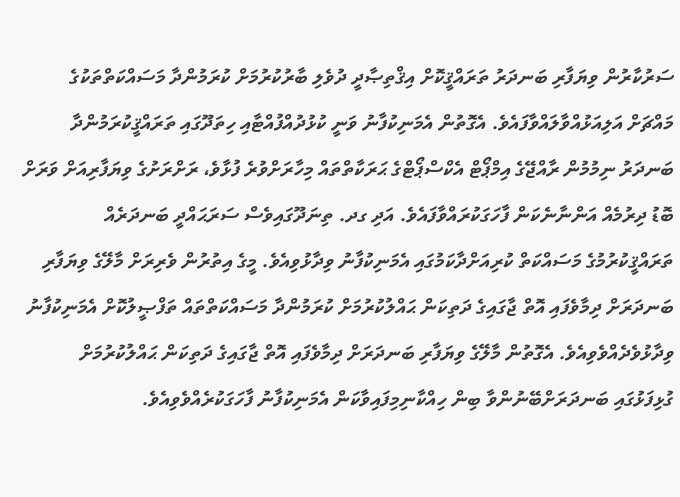ސަރުކާރުން ވިޔަފާރި ބަނދަރު ތަރައްޤީކޮށް އިޤްތިޞާދީ ދުވެލި ބާރުކުރުމަށް ކުރަމުންދާ މަސައްކަތްތަކުގެ މައްޗަށް އަލިއަޅުއްވާލައްވާފައެވެ. އެގޮތުން އެމަނިކުފާނު ވަނީ ކުޅުދުއްފުއްޓާއި ހިތަދޫގައި ތަރައްޤީކުރަމުންދާ ބަނދަރު ނިމުމުން ރާއްޖޭގެ އިމްޕޯޓް އެކްސްޕޯޓްގެ ޙަރަކާތްތައް މިހާރަށްވުރެ ފުޅާވެ، ރަށްރަށުގެ ވިޔަފާރިއަށް ވަރަށް ބޮޑު ދިރުމެއް އަންނާނެކަން ފާހަގަކުރައްވާފައެވެ. އަދި ގދ. ތިނަދޫގައިވެސް ސަރަޙައްދީ ބަނދަރެއް ތަރައްޤީކުރުމުގެ މަސައްކަތް ކުރިއަށްދާކަމުގައި އެމަނިކުފާނު ވިދާޅުވިއެވެ. މީގެ އިތުރުން ވެރިރަށް މާލޭގެ ވިޔަފާރި ބަނދަރަށް ދިމާވެފައި އޮތް ޖާގައިގެ ދަތިކަން ޙައްލުކުރުމަށް ކުރަމުންދާ މަސައްކަތްތައް ތަފްޞީލުކޮށް އެމަނިކުފާނު ވިދާޅުވެދެއްވެވިއެވެ. އެގޮތުން މާލޭގެ ވިޔަފާރި ބަނދަރަށް ދިމާވެފައި އޮތް ޖާގައިގެ ދަތިކަން ޙައްލުކުރުމަށް ގުޅިފަޅުގައި ބަނދަރަށްބޭނުންވާ ބިން ހިއްކާނިމިފައިވާކަން އެމަނިކުފާނު ފާހަގަކުރެއްވެވިއެވެ.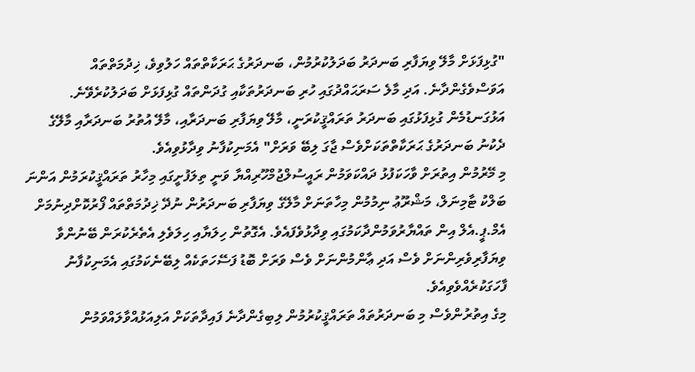"ގުޅިފަޅަށް މާލޭ ވިޔަފާރި ބަނދަރު ބަދަލުކުރުމުން، ބަނދަރުގެ ޙަރަކާތްތައް ހަލުވިވެ، ޚިދުމަތްތައް އަވަސްވެގެންދާނެ. އަދި މާލެ ސަރަޙައްދުގައި ހުރި ބަނދަރުތަކާއި ގުދަންތައް ގުޅިފަޅަށް ބަދަލުކުރެވޭނެ. އަޅުގަނޑުމެން ގުޅިފަޅުގައި ބަނދަރު ތަރައްޤީކުރަނީ، މާލޭ ވިޔަފާރި ބަނދަރާއި، މާލޭ އުތުރު ބަނދަރާއި މާލޭގެ ދެކުނު ބަނދަރުގެ ޙަރަކާތްތަކަށްވެސް ޖާގަ ލިބޭ ވަރަށް" އެމަނިކުފާނު ވިދާޅުވިއެވެ.
މި މޭރުމުން އިތުރަށް ވާހަކަފުޅު ދައްކަވަމުން ރައީސުލްޖުމްހޫރިއްޔާ ވަނީ ތިލަފުށީގައި މިހާރު ތަރައްޤީކުރަމުން އަންނަ ބަލްކު ޓާމިނަލް، މަޝްރޫޢު ނިމުމުން މިހާތަނަށް މާލޭގެ ވިޔަފާރި ބަނދަރުން ނުދޭ ޚިދުމަތްތައް ފޯރުކޮށްދިނުމަށް އެމް.ޕީ.އެލް އިން ތައްޔާރުވަމުންދާކަމުގައި ވިދާޅުވެފައެވެ. އެގޮތުން ހިލަޔާއި ހިލަވެލި އެތެރެކުރަން ބޭނުންވާ ވިޔަފާރިވެރިންނަށް ވެސް އަދި ޢާންމުންނަށް ވެސް ވަރަށް ބޮޑު ފަސޭހަތަކެއް ލިބޭނެކަމުގައި އެމަނިކުފާނު ފާހަގަކުރެއްވެވިއެވެ.
މިގެ އިތުރުންވެސް މި ބަނދަރުތައް ތަރައްޤީކުރުމުން ލިބިގެންދާނެ ފައިދާތަކަށް އަލިއަޅުއްވާލައްވަމުން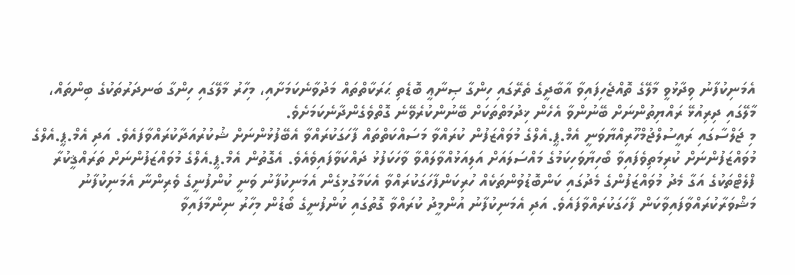އެމަނިކުފާނު ވިދާޅުވީ މާލޭގެ ތޮއްޖެހިފައިވާ އާބާދީގެ ތެރޭގައި ހިންގާ ޞިނާޢީ ބޮޑެތި ޙަރަކާތްތައް މަދުވާނެކަމަށާއި، މިހާރު މާލޭގައި ހިންގާ ބަނދަރުތަކުގެ ބިންތައް، މާލޭގައި ދިރިއުޅޭ ރައްޔިތުންނަށް ބޭނުންވާ އެހެން ޚިދުމަތްތަކަށް ބޭނުންކުރެވޭނެ ގޮތްވެގެންދާނެކަމަށެވެ.
މި ޖަލްސާގައި ރައީސުލްޖުމްހޫރިއްޔާވަނީ އެމް.ޕީ.އެލްގެ މުވައްޒަފުން ކުރައްވާ މަސައްކަތްތައް ފާހަގަކުރައްވާ އެބޭފުޅުންނަށް ޝުކުރުއަދާކުރައްވާފައެވެ. އަދި އެމް.ޕީ.އެލްގެ މުވައްޒަފުންނަށް ކުރިމަތިވެފައިވާ ބޯހިޔާވަހިކަމުގެ މައްސަލައަށް އަލިއަޅުއްވާލައްވާ ވާހަކަފުޅު ދައްކަވާފައިވެއެވެ. އެގޮތުން އެމް.ޕީ.އެލްގެ މުވައްޒަފުންނަށް ތަރައްޤީކުރާ ފްލެޓްތަކުގެ އަގާ މެދު މުވައްޒަފުންގެ މެދުގައި ކަންބޮޑުވުންތަކެއް ހުރިކަންފާހަގަކުރައްވާ އެކަމާގުޅިގެން އެމަނިކުފާނު ވަނީ ކުންފުނީގެ ވެރިންނާ އެމަނިކުފާނު މަޝްވަރާކުރައްވާފައިވާކަން ފާހަގަކުރައްވާފައެވެ. އަދި އެމަނިކުފާނު އުންމީދު ކުރައްވާ ގޮތުގައި ކުންފުނީގެ ބޯޑުން މިހާރު ނިންމާފައިވާ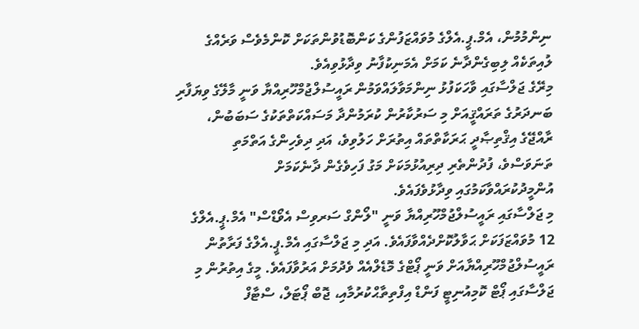ނިންމުމުން، އެމް.ޕީ.އެލްގެ މުވައްޒަފުންގެ ކަންބޮޑުވުންތަކަށް ކޮންމެވެސް ވަރެއްގެ ލުއިތަކެއް ލިބިގެންދާނެ ކަމަށް އެމަނިކުފާނު ވިދާޅުވިއެވެ.
މިރޭގެ ޖަލްސާގައި ވާހަކަފުޅު ނިންމަވާލައްވަމުން ރައީސުލްޖުމްހޫރިއްޔާ ވަނީ މާލޭގެ ވިޔަފާރި ބަނދަރުގެ ތަރައްޤީއަށް މި ސަރުކާރުން ކުރަމުންދާ މަސައްކަތްތަކުގެ ސަބަބުން، ރާއްޖޭގެ އިޤްތިޞާދީ ޙަރަކާތްތައް އިތުރަށް ހަލުވިވެ، އަދި ދިވެހިންގެ އަތްމަތި ތަނަވަސްވެ، ފުދުންތެރި ދިރިއުޅުމަކަށް މަގު ފަހިވެގެން ދާނެކަމަށް އުންމީދުކުރައްވާކަމުގައި ވިދާޅުވެފައެވެ.
މި ޖަލްސާގައި ރައީސުލްޖުމްހޫރިއްޔާ ވަނީ "ލޯންގް ސަރވިސް އެވޯޑްސް" އެމް.ޕީ.އެލްގެ 12 މުވައްޒަފަކަށް ޙަވާލުކޮށްދެއްވާފައެވެ. އަދި މި ޖަލްސާގައި އެމް.ޕީ.އެލްގެ ފަރާތުން ރައީސުލްޖުމްހޫރިއްޔާއަށް ވަނީ ޕޯޓްގެ މޮޑެލްއެއް ވެދުމަށް އަރުވާފައެވެ. މީގެ އިތުރުން މި ޖަލްސާގައި ޕޯޓް ކޮމިއުނިޓީ ފަންޑް އިފްތިތާޙްކުރުމާއި، ޖޮބް ޕޯޓަލް، ސްޓާފް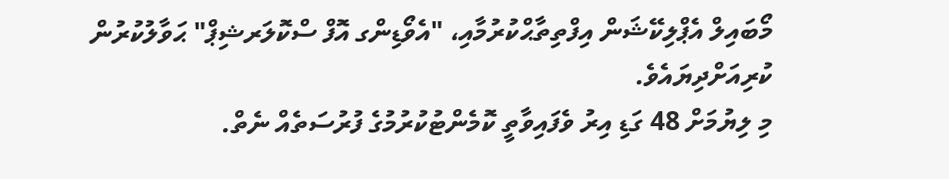މޯބައިލް އެޕްލިކޭޝަން އިފްތިތާޙްކުރުމާއި، "އެވޯޑިންގ އޮފް ސްކޮލަރޝިޕް" ޙަވާލުކުރުން ކުރިއަށްދިޔައެވެ.
މި ލިޔުމަށް 48 ގަޑި އިރު ވެފައިވާތީ ކޮމެންޓުކުރުމުގެ ފުރުސަތެއް ނެތް.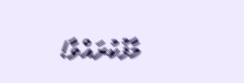މާފުކުރައްވާ!